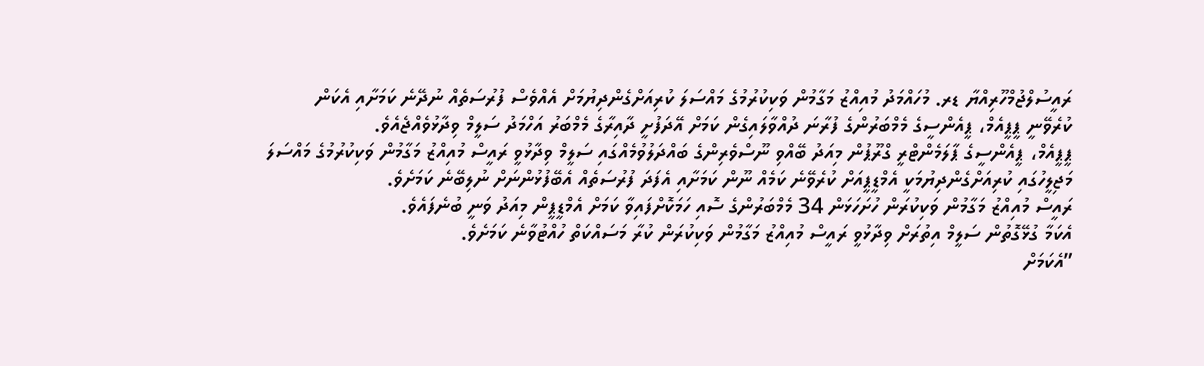ރައީސުލްޖުމްހޫރިއްޔާ ޑރ. މުހައްމަދު މުއިއްޒު މަގާމުން ވަކިކުރުމުގެ މައްސަލަ ކުރިއަށްގެންދިޔުމަށް އެއްވެސް ފުރުސަތެއް ނުދޭނެ ކަމަށާއި އެކަން ކުރެވޭނީ ޕީޕީއެމް، ޕީއެންސީގެ މެމްބަރުންގެ ފުރާނަ ދުއްވާލައިގެން ކަމަށް އޭދަފުށީ ދާއިރާގެ މެމްބަރު އަހްމަދު ސަލީމް ވިދާޅުވެއްޖެއެވެ.
ޕީޕީއެމް، ޕީއެންސީގެ ޕާލަމެންޓްރީ ގްރޫޕުން މިއަދު ބޭއްވި ނޫސްވެރިންގެ ބައްދަލުވުމެއްގައި ސަލީމް ވިދާޅުވީ ރައީސް މުއިއްޒު މަގާމުން ވަކިކުރުމުގެ މައްސަލަ މަޖިލީހުގައި ކުރިއަށްގެންދިޔުމަކީ އެމްޑީޕީއަށް ކުރެވޭނެ ކަމެއް ނޫން ކަމަށާއި އެފަދަ ފުރުސަތެއް އެބޭފުޅުންނަށް ނުލިބޭނެ ކަމަށެވެ.
ރައީސް މުއިއްޒު މަގާމުން ވަކިކުރަން ހުށަހަޅަން 34 މެމްބަރުންގެ ސޮއި ހަމަކޮށްފައިވާ ކަމަށް އެމްޑީޕީން މިއަދު ވަނީ ބުނެފައެވެ.
އެކަމާ ގުޅޭގޮތުން ސަލީމް އިތުރަށް ވިދާޅުވީ ރައީސް މުއިއްޒު މަގާމުން ވަކިކުރަން ކުރާ މަސައްކަތް ހުއްޓުވާނެ ކަމަށެވެ.
”އެކަމަށް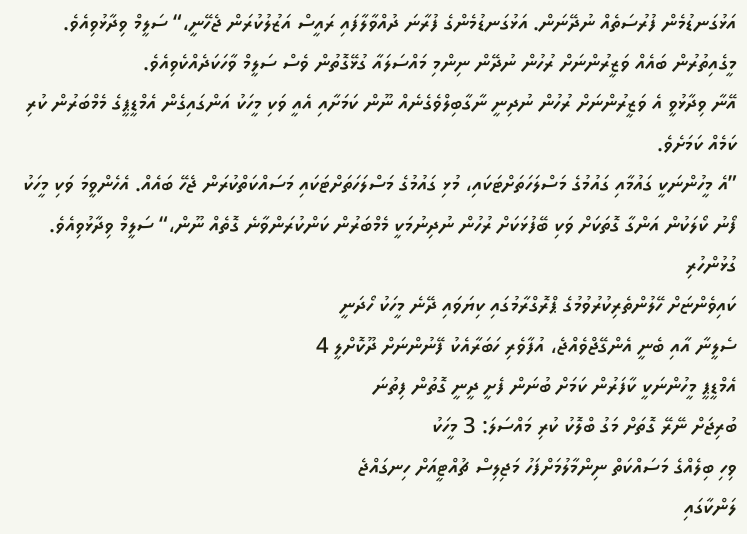އަޅުގަނޑުމެން ފުރުސަތެއް ނުދޭނަން. އަޅުގަނޑުމެންގެ ފުރާނަ ދުއްވާލާފައި ރައީސް އަޒުލުކުރަން ޖެހޭނީ،“ ސަލީމް ވިދާޅުވިއެވެ.
މީގެއިތުރުން ބައެއް ވަޒީރުންނަށް ރުހުން ނުދޭން ނިންމި މައްސަލައާ ގުޅޭގޮތުން ވެސް ސަލީމް ވާހަކަދެއްކެވިއެވެ.
އޭނާ ވިދާޅުވީ އެ ވަޒީރުންނަށް ރުހުން ނުދިނީ ނާގާބިލްވެގެނެއް ނޫން ކަމަށާއި އެއީ ވަކި މީހަކު އަންގައިގެން އެމްޑީޕީގެ މެމްބަރުން ކުރި ކަމެއް ކަމަށެވެ.
”އެ މީހުންނަކީ ގައުމާއި ގައުމުގެ މަސްލަހަތަށްޓަކައި، މުޅި ގައުމުގެ މަސްލަހަތަށްޓަކައި މަސައްކަތްކުރަން ޖެހޭ ބައެއް. އެހެންވީމަ ވަކި މީހަކު ފޯނު ކޯލަކުން އަންގާ ގޮތަކަށް ވަކި ބޭފުޅަކަށް ރުހުން ނުދިނުމަކީ މެމްބަރުން ކަންކުރަންވާނެ ގޮތެއް ނޫން،“ ސަލީމް ވިދާޅުވިއެވެ.
ގުޅުންހުރި
ކައިވެންޏަށް ހޭލުންތެރިކުރުވުމުގެ ޕްރޮގްރާމުގައި ކިޔަވައި ދޭނެ މީހަކު ހޯދަނީ
ސެލީނާ އާއި ބެނީ އެންގޭޖްވެއްޖެ، އުފާވެރި ހަބަރާއެކު ފޭނުންނަށް ދޫކޮށްލީ 4
އެމްޑީޕީ މީހުންނަކީ ކާފަރުން ކަމަށް ބުނަން ފެށީ ދީނީ ގޮތުން ފިތުނަ
ބުރިޖަށް ނޭރޭ ގޮތަށް މަގު ބްލޮކު ކުރި މައްސަލަ: 3 މީހަކު
ވިހި ބިލެއްގެ މަސައްކަތް ނިންމާލުމަށްފަހު މަޖިލިސް ޗުއްޓީއަށް ހިނގައްޖެ
ލަންކާގައި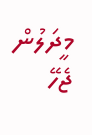މީދަލުން ޖެހޭ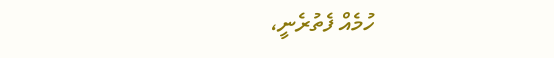ހުމެއް ފެތުރެނީ،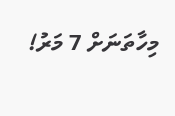މިހާތަނަށް 7 މަރު!